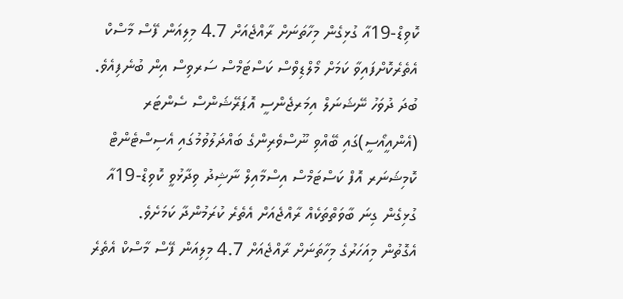ކޮވިޑް-19އާ ގުޅިގެން މިހާތަނަށް ރާއްޖެއަށް 4.7 މިލިއަން ފޭސް މާސްކް އެތެރެކޮށްފައިވާ ކަމަށް މޯލްޑިވްސް ކަސްޓަމްސް ސަރވިސް އިން ބުނެފިއެވެ.
ބުދަ ދުވަހު ނޭޝަނަލް އިމަރޖެންސީ އޮޕަރޭޝަންސް ސެންޓަރ (އެންއީއޯސީ)ގައި ބޭއްވި ނޫސްވެރިންގެ ބައްދަލުވުމުގައި އެސިސްޓެންޓް ކޮމިޝަނަރ އޮފް ކަސްޓަމްސް އިސްމާއިލް ނާޝިދު ވިދާޅުވީ ކޮވިޑް-19އާ ގުޅިގެން ގިނަ ބާވަތްތަކެއް ރާއްޖެއަށް އެތެރެ ކުރަމުންދާ ކަމަށެވެ.
އެގޮތުން މިއަހަރުގެ މިހާތަނަށް ރާއްޖެއަށް 4.7 މިލިއަން ފޭސް މާސްކް އެތެރެ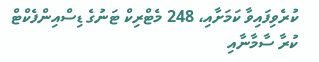ކުރެވިފައިވާ ކަމަށާއި، 248 މެޓްރިކް ޓަނުގެ ޑިސްއިންފެކްޓް ކުރާ ސާމާނާއި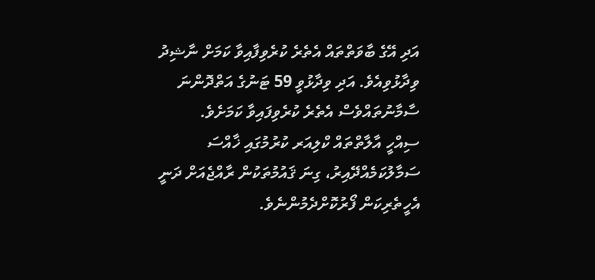އަދި އޭގެ ބާވަތްތައް އެތެރެ ކުރެވިފާއިވާ ކަމަށް ނާޝިދު ވިދާޅުވިއެވެ. އަދި ވިދާޅުވީ 59 ޓަނުގެ އަތްދޮންނަ ސާމާނުތައްވެސް އެތެރެ ކުރެވިފައިވާ ކަމަށެވެ.
ސިއްހީ އާލާތްތައް ކްލިއަރ ކުރުމުގައި ޚާއްސަ ސަމާލުކަމެއްދޭއިރު، ގިނަ ޤައުމުތަކުން ރާއްޖެއަށް ދަނީ އެހީތެރިކަން ފޯރުކޮށްދެމުންނެވެ.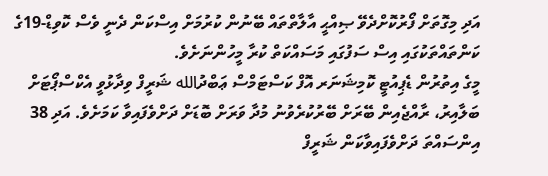އަދި މިގޮތަށް ފޯރުކޮށްދެވޭ ޞިއްޙީ އާލާތްތައް ބޭނުން ކުރުމަށް އިސްކަން ދެނީ ވެސް ކޮވިޑް-19ގެ ކަންތައްތަކުގައި އިސް ސަފުގައި މަސައްކަތް ކުރާ މީހުންނަށެވެ.
މީގެ އިތުރުން ޑެޕިއުޓީ ކޮމިޝަނަރ އޮފް ކަސްޓަމްސް ޢަބްދުالله ޝަރީފް ވިދާޅުވީ އެކްސްޕޯޓަށް ބަލާއިރު، ރާއްޖެއިން ބޭރަށް ބޭރުކުރެވުނު މުދާ ވަރަށް ބޮޑަށް ދަށްވެފައިވާ ކަމަށެވެ. އަދި 38 އިންސައްތަ ދަށްވެފައިވާކަން ޝަރީފް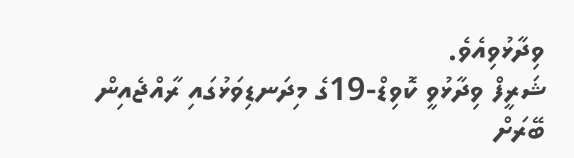ވިދާޅުވިއެވެ.
ޝަރީފް ވިދާޅުވީ ކޮވިޑް-19ގެ މިދަނޑިވަޅުގައި ރާއްޖެއިން ބޭރަށް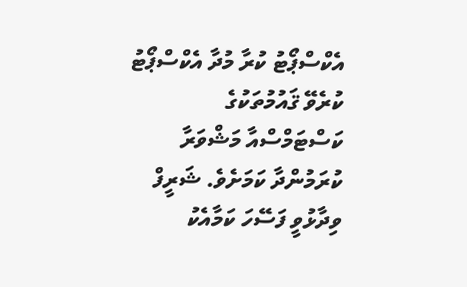އެކްސްޕޯޓު ކުރާ މުދާ އެކްސްޕޯޓު ކުރެވޭ ޤައުމުތަކުގެ ކަސްޓަމްސްއާ މަޝްވަރާ ކުރަމުންދާ ކަމަށެވެ. ޝަރީފް ވިދާޅުވީ ފަސޭހަ ކަމާއެކު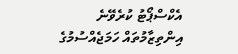އެކްސްޕޯޓު ކުރެވޭނެ އިންތިޒާމުތައް ހަމަޖެއްސުމުގެ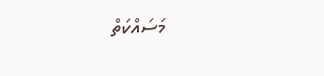މަސައްކަތް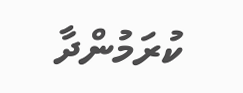ކުރަމުންދާ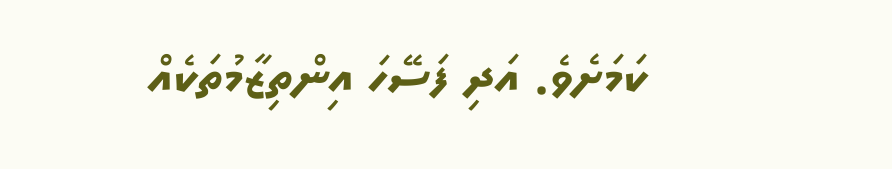ކަމަށެވެ. އަދި ފަސޭހަ އިންތިޒާމުތަކެއް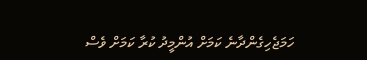ހަމަޖެހިގެންދާނެ ކަމަށް އުންމީދު ކުރާ ކަމަށް ވެސް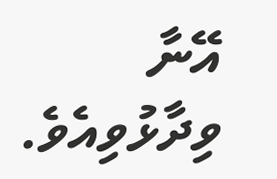އޭނާ ވިދާޅުވިއެވެ.